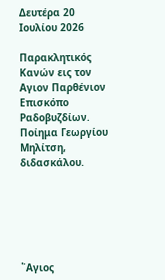Δευτέρα 20 Ιουλίου 2026

Παρακλητικός Κανών εις τον Αγιον Παρθένιον Επισκόπο Ραδοβυζδίων. Ποίημα Γεωργίου Μηλίτση, διδασκάλου.






῞Αγιος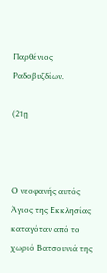Παρθένιος Ραδοβυζδίων.

(21ῃ



Ο νεοφανής αυτός Άγιος της Εκκλησίας καταγόταν από το χωριό Βατσουνιά της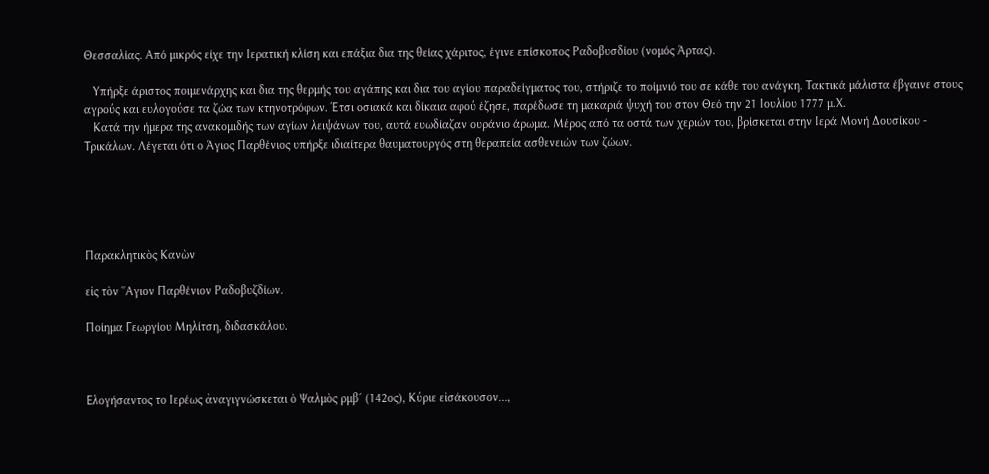Θεσσαλίας. Από μικρός είχε την Ιερατική κλίση και επάξια δια της θείας χάριτος, έγινε επίσκοπος Ραδοβυσδίου (νομός Άρτας).

   Υπήρξε άριστος ποιμενάρχης και δια της θερμής του αγάπης και δια του αγίου παραδείγματος του, στήριζε το ποίμνιό του σε κάθε του ανάγκη. Τακτικά μάλιστα έβγαινε στους αγρούς και ευλογούσε τα ζώα των κτηνοτρόφων. Έτσι οσιακά και δίκαια αφού έζησε, παρέδωσε τη μακαριά ψυχή του στον Θεό την 21 Ιουλίου 1777 μ.Χ.
   Κατά την ήμερα της ανακομιδής των αγίων λειψάνων του, αυτά ευωδίαζαν ουράνιο άρωμα. Μέρος από τα οστά των χεριών του, βρίσκεται στην Ιερά Μονή Δουσίκου - Τρικάλων. Λέγεται ότι ο Άγιος Παρθένιος υπήρξε ιδιαίτερα θαυματουργός στη θεραπεία ασθενειών των ζώων.





Παρακλητικὸς Κανὼν

εἰς τὸν ῞Αγιον Παρθένιον Ραδοβυζδίων.

Ποίημα Γεωργίου Μηλίτση, διδασκάλου.



Ελογήσαντος το Ιερέως ἀναγιγνώσκεται ὁ Ψαλμὸς ρμβ´ (142ος), Κύριε εἰσάκουσον…,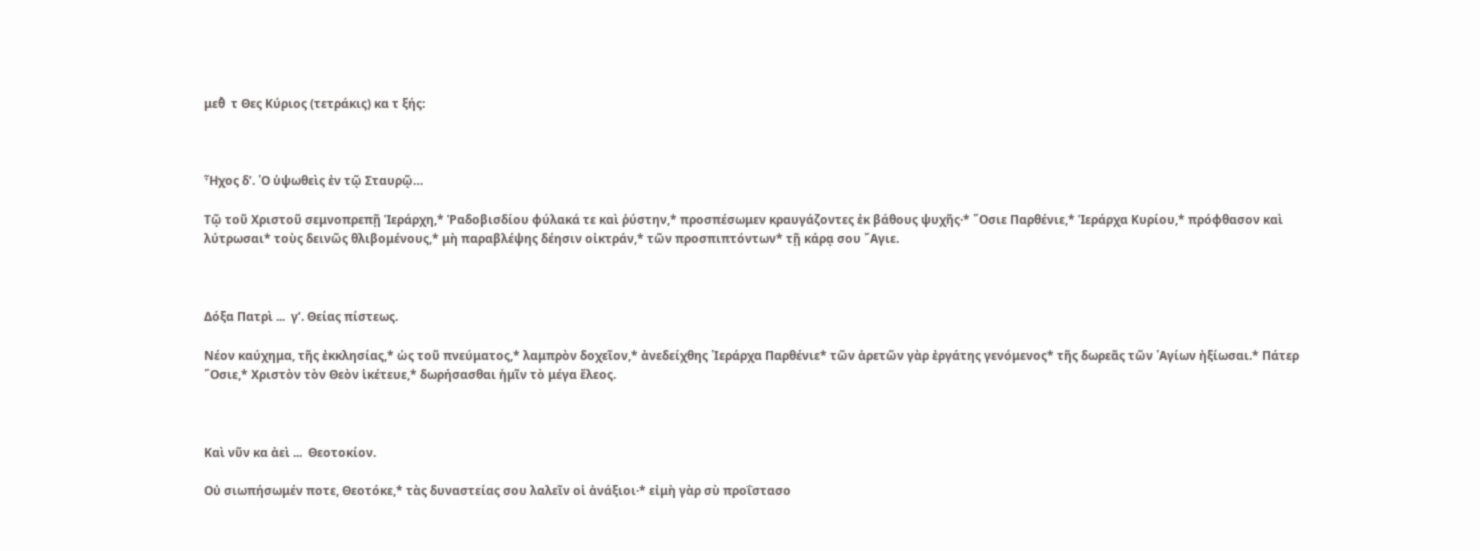μεθ̉  τ Θες Κύριος (τετράκις) κα τ ξής:



Ἦχος δʹ. ῾Ο ὑψωθεὶς ἐν τῷ Σταυρῷ…

Τῷ τοῦ Χριστοῦ σεμνοπρεπῇ Ἱεράρχη,* Ῥαδοβισδίου φύλακά τε καὶ ῥύστην,* προσπέσωμεν κραυγάζοντες ἐκ βάθους ψυχῆς·* ῞Οσιε Παρθένιε,* Ἱεράρχα Κυρίου,* πρόφθασον καὶ λύτρωσαι* τοὺς δεινῶς θλιβομένους,* μὴ παραβλέψης δέησιν οἰκτράν,* τῶν προσπιπτόντων* τῇ κάρᾳ σου ῞Αγιε.



Δόξα Πατρὶ ...  γʹ. Θείας πίστεως.

Νέον καύχημα, τῆς ἐκκλησίας,* ὡς τοῦ πνεύματος,* λαμπρὸν δοχεῖον,* ἀνεδείχθης ῾Ιεράρχα Παρθένιε* τῶν ἀρετῶν γὰρ ἐργάτης γενόμενος* τῆς δωρεᾶς τῶν ῾Αγίων ἠξίωσαι.* Πάτερ ῞Οσιε,* Χριστὸν τὸν Θεὸν ἱκέτευε,* δωρήσασθαι ἡμῖν τὸ μέγα ἔλεος.



Καὶ νῦν κα ἀεὶ ...  Θεοτοκίον.

Οὐ σιωπήσωμέν ποτε, Θεοτόκε,* τὰς δυναστείας σου λαλεῖν οἱ ἀνάξιοι·* εἰμὴ γὰρ σὺ προΐστασο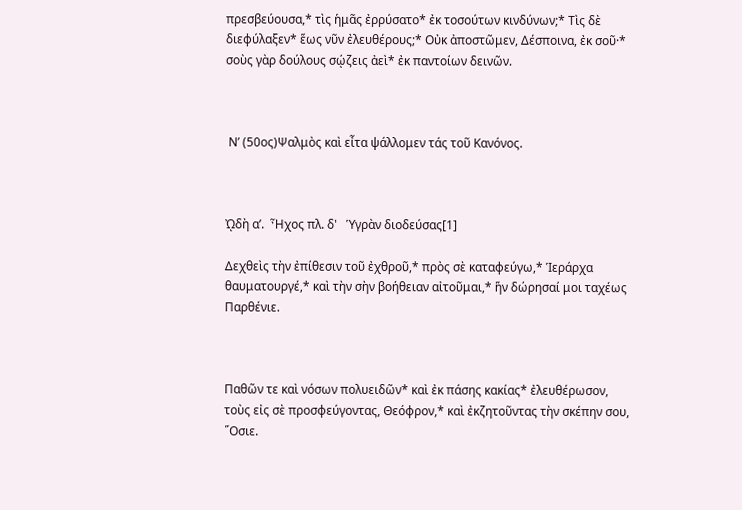πρεσβεύουσα,* τὶς ἡμᾶς ἐρρύσατο* ἐκ τοσούτων κινδύνων;* Τὶς δὲ διεφύλαξεν* ἕως νῦν ἐλευθέρους;* Οὐκ ἀποστῶμεν, Δέσποινα, ἐκ σοῦ·* σοὺς γὰρ δούλους σῴζεις ἀεὶ* ἐκ παντοίων δεινῶν.



 Ν’ (50ος)Ψαλμὸς καὶ εἶτα ψάλλομεν τάς τοῦ Κανόνος.



ᾨδὴ αʹ.  Ἦχος πλ. δ'   Ὑγρὰν διοδεύσας[1]

Δεχθεὶς τὴν ἐπίθεσιν τοῦ ἐχθροῦ,* πρὸς σὲ καταφεύγω,* Ἱεράρχα θαυματουργέ,* καὶ τὴν σὴν βοήθειαν αἰτοῦμαι,* ἥν δώρησαί μοι ταχέως Παρθένιε.



Παθῶν τε καὶ νόσων πολυειδῶν* καὶ ἐκ πάσης κακίας* ἐλευθέρωσον, τοὺς εἰς σὲ προσφεύγοντας, Θεόφρον,* καὶ ἐκζητοῦντας τὴν σκέπην σου, ῞Οσιε.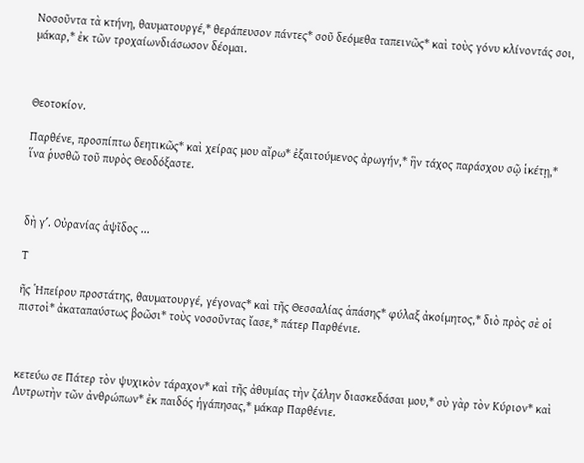Νοσοῦντα τὰ κτήνη, θαυματουργέ,* θεράπευσον πάντες* σοῦ δεόμεθα ταπεινῶς* καὶ τοὺς γόνυ κλίνοντάς σοι, μάκαρ,* ἐκ τῶν τροχαίωνδιάσωσον δέομαι.



Θεοτοκίον.

Παρθένε, προσπίπτω δεητικῶς* καὶ χείρας μου αἴρω* ἐξαιτούμενος ἀρωγήν,* ἣν τάχος παράσχου σῷ ἱκέτῃ,* ἵνα ῥυσθῶ τοῦ πυρὸς Θεοδόξαστε.



δὴ γʹ. Οὐρανίας ἁψῖδος ...

Τ

ῆς ῾Ηπείρου προστάτης, θαυματουργέ, γέγονας* καὶ τῆς Θεσσαλίας ἁπάσης* φύλαξ ἀκοίμητος,* διὸ πρὸς σὲ οἱ πιστοὶ* ἀκαταπαύστως βοῶσι* τοὺς νοσοῦντας ἴασε,* πάτερ Παρθένιε.



κετεύω σε Πάτερ τὸν ψυχικὸν τάραχον* καὶ τῆς ἀθυμίας τὴν ζάλην διασκεδάσαι μου,* σὺ γὰρ τὸν Κύριον* καὶ Λυτρωτὴν τῶν ἀνθρώπων* ἐκ παιδός ἡγάπησας,* μάκαρ Παρθένιε.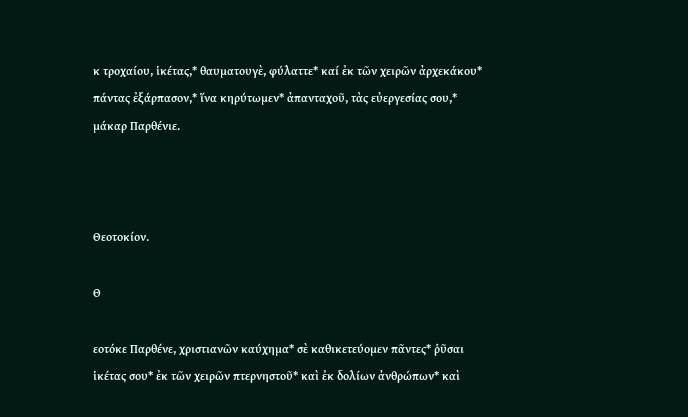κ τροχαίου, ἱκέτας,* θαυματουγὲ, φύλαττε* καί ἐκ τῶν χειρῶν ἀρχεκάκου* πάντας ἐξάρπασον,* ἵνα κηρύτωμεν* ἀπανταχοῦ, τὰς εὐεργεσίας σου,* μάκαρ Παρθένιε.



Θεοτοκίον.

Θ

εοτόκε Παρθένε, χριστιανῶν καύχημα* σὲ καθικετεύομεν πᾶντες* ῥῦσαι ἱκέτας σου* ἐκ τῶν χειρῶν πτερνηστοῦ* καὶ ἐκ δολίων ἀνθρώπων* καὶ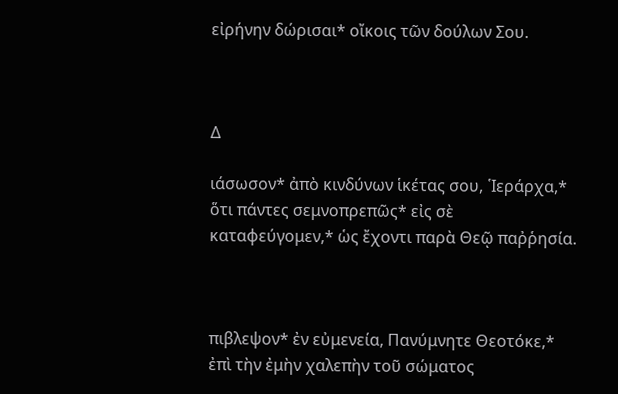εἰρήνην δώρισαι* οἴκοις τῶν δούλων Σου.



Δ

ιάσωσον* ἀπὸ κινδύνων ἱκέτας σου, ῾Ιεράρχα,* ὅτι πάντες σεμνοπρεπῶς* εἰς σὲ καταφεύγομεν,* ὡς ἔχοντι παρὰ Θεῷ παῤῥησία.



πιβλεψον* ἐν εὐμενεία, Πανύμνητε Θεοτόκε,* ἐπὶ τὴν ἐμὴν χαλεπὴν τοῦ σώματος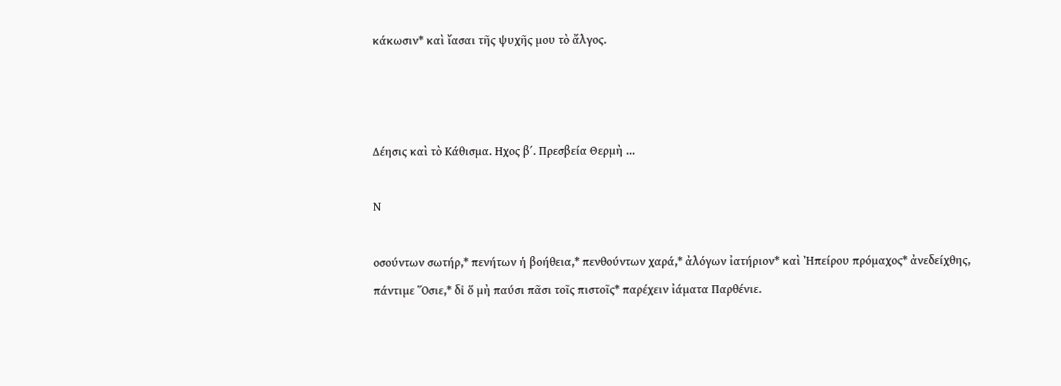κάκωσιν* καὶ ἴασαι τῆς ψυχῆς μου τὸ ἄλγος.



Δέησις καὶ τὸ Κάθισμα. Ηχος β΄. Πρεσβεία Θερμὴ ...

Ν

οσούντων σωτήρ,* πενήτων ἡ βοήθεια,* πενθούντων χαρά,* ἀλόγων ἰατήριον* καὶ Ἠπείρου πρόμαχος* ἀνεδείχθης, πάντιμε ῞Οσιε,* δι̉ ὅ μὴ παύσι πᾶσι τοῖς πιστοῖς* παρέχειν ἰάματα Παρθένιε.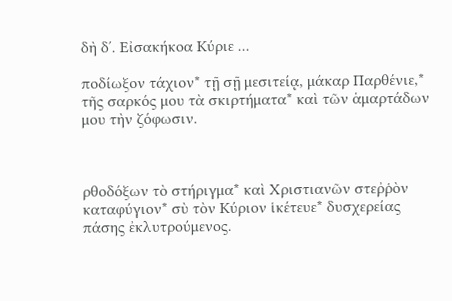δὴ δʹ. Εἰσακήκοα Κύριε ...

ποδίωξον τάχιον* τῇ σῇ μεσιτείᾳ, μάκαρ Παρθένιε,* τῆς σαρκός μου τὰ σκιρτήματα* καὶ τῶν ἁμαρτάδων μου τὴν ζόφωσιν.



ρθοδόξων τὸ στήριγμα* καὶ Χριστιανῶν στεῤῥὸν καταφύγιον* σὺ τὸν Κύριον ἱκέτευε* δυσχερείας πάσης ἐκλυτρούμενος.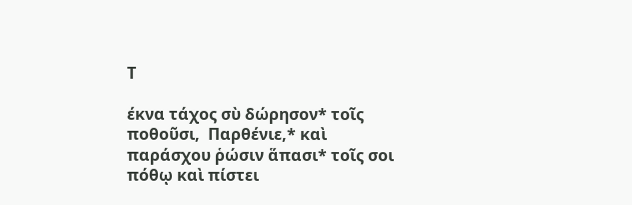Τ

έκνα τάχος σὺ δώρησον* τοῖς ποθοῦσι,  Παρθένιε,* καὶ παράσχου ῥώσιν ἅπασι* τοῖς σοι πόθῳ καὶ πίστει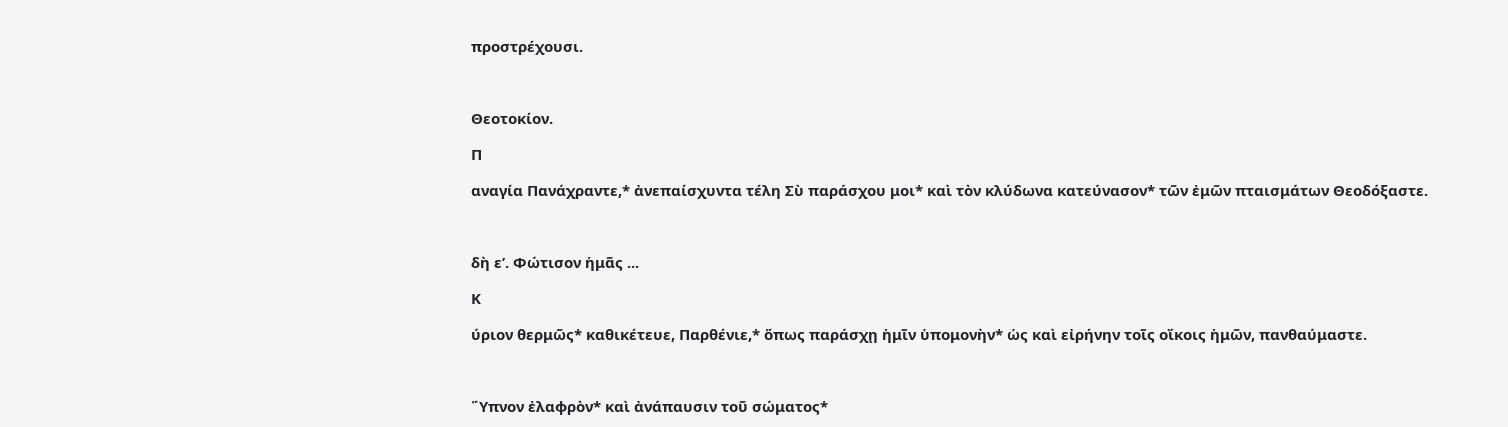προστρέχουσι.



Θεοτοκίον.

Π

αναγία Πανάχραντε,* ἀνεπαίσχυντα τέλη Σὺ παράσχου μοι* καὶ τὸν κλύδωνα κατεύνασον* τῶν ἐμῶν πταισμάτων Θεοδόξαστε.



δὴ εʹ. Φώτισον ἡμᾶς ...

Κ

ύριον θερμῶς* καθικέτευε, Παρθένιε,* ὅπως παράσχῃ ἡμῖν ὑπομονὴν* ὡς καὶ εἰρήνην τοῖς οἴκοις ἡμῶν, πανθαύμαστε.



῞Υπνον ἐλαφρὸν* καὶ ἀνάπαυσιν τοῦ σώματος*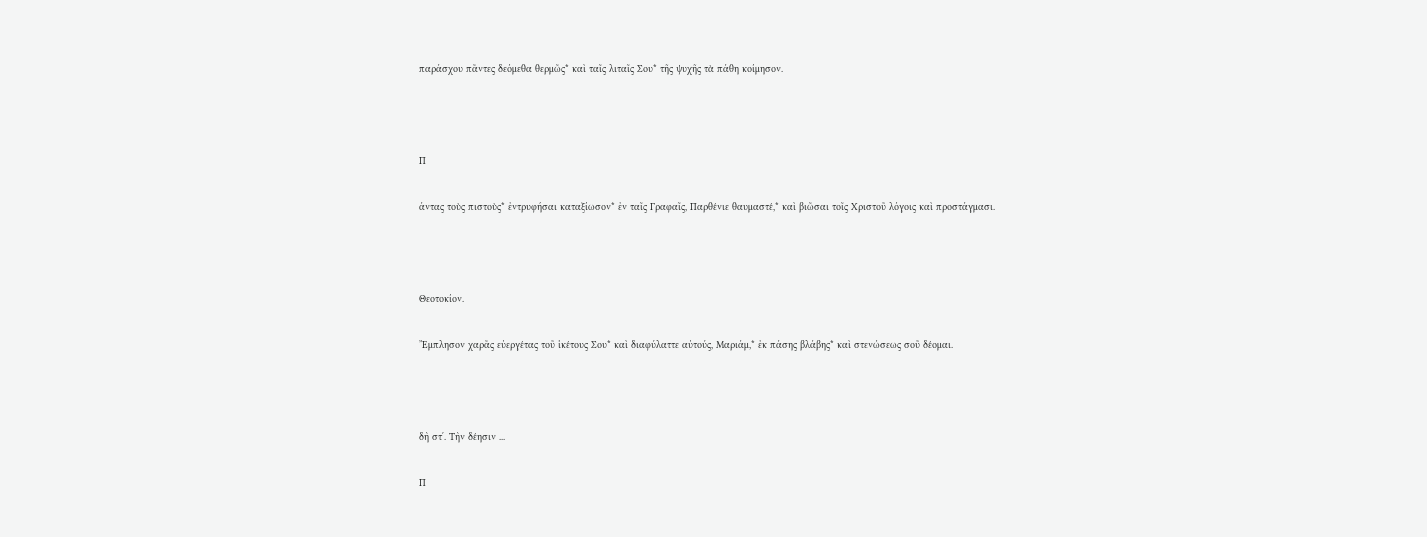παράσχου πᾶντες δεόμεθα θερμῶς* καὶ ταῖς λιταῖς Σου* τῆς ψυχῆς τὰ πάθη κοίμησον.



Π

άντας τοὺς πιστοὺς* ἐντρυφήσαι καταξίωσον* ἐν ταῖς Γραφαῖς, Παρθένιε θαυμαστέ,* καὶ βιῶσαι τοῖς Χριστοῦ λόγοις καὶ προστάγμασι.



Θεοτοκίον.

῎Εμπλησον χαρᾶς εὐεργέτας τοῦ ἱκέτους Σου* καὶ διαφύλαττε αὐτούς, Μαριάμ,* ἐκ πάσης βλάβης* καὶ στενώσεως σοῦ δέομαι.



δὴ στʹ. Τὴν δέησιν ...

Π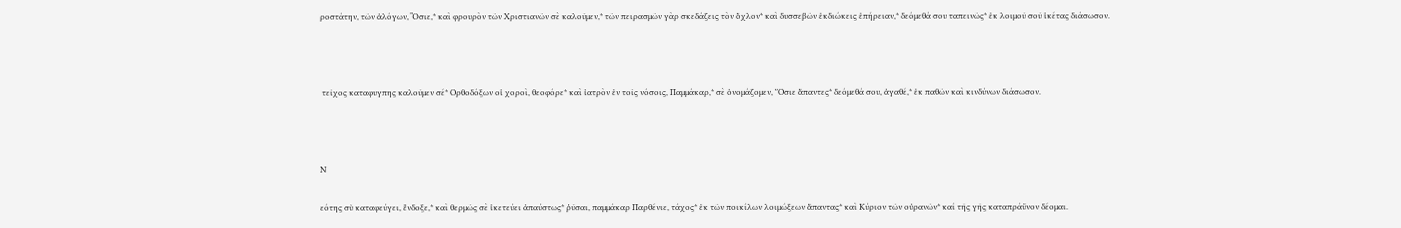ροστάτην, τῶν ἀλόγων, Ὅσιε,* καὶ φρουρὸν τῶν Χριστιανῶν σὲ καλοῦμεν,* τῶν πειρασμῶν γὰρ σκεδάζεις τὸν ὄχλον* καὶ δυσσεβῶν ἐκδιώκεις ἐπήρειαν,* δεόμεθά σου ταπεινῶς* ἐκ λοιμοῦ σοῦ ἱκέτας διάσωσον.



 τεῖχος καταφυγπης καλοῦμεν σέ* Ορθοδόξων οἱ χοροὶ, θεοφόρε* καὶ ἰατρὸν ἐν τοῖς νόσοις, Παμμάκαρ,* σὲ ὀνομάζομεν, ῞Οσιε ἅπαντες* δεόμεθά σου, ἀγαθέ,* ἐκ παθῶν καὶ κινδύνων διάσωσον.



Ν

εότης σὺ καταφεύγει, ἔνδοξε,* καὶ θερμῶς σὲ ἱκετεύει ἀπαύστως* ῥῦσαι, παμμάκαρ Παρθένιε, τάχος* ἐκ τῶν ποικίλων λοιμώξεων ἅπαντας* καὶ Κύριον τῶν οὐρανῶν* καί τῆς γῆς καταπράϋνον δέομαι.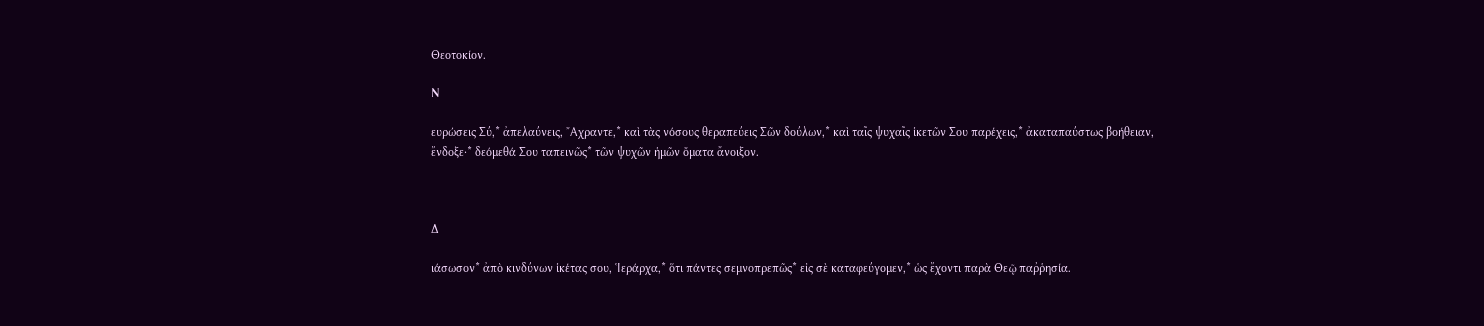Θεοτοκίον.

Ν

ευρώσεις Σύ,* ἀπελαύνεις, ῎Αχραντε,* καὶ τὰς νόσους θεραπεύεις Σῶν δούλων,* καὶ ταῖς ψυχαῖς ἱκετῶν Σου παρέχεις,* ἀκαταπαύστως βοήθειαν, ἔνδοξε·* δεόμεθά Σου ταπεινῶς* τῶν ψυχῶν ἡμῶν ὄματα ἄνοιξον.



Δ

ιάσωσον* ἀπὸ κινδύνων ἱκέτας σου, ῾Ιεράρχα,* ὅτι πάντες σεμνοπρεπῶς* εἰς σὲ καταφεύγομεν,* ὡς ἔχοντι παρὰ Θεῷ παῤῥησία.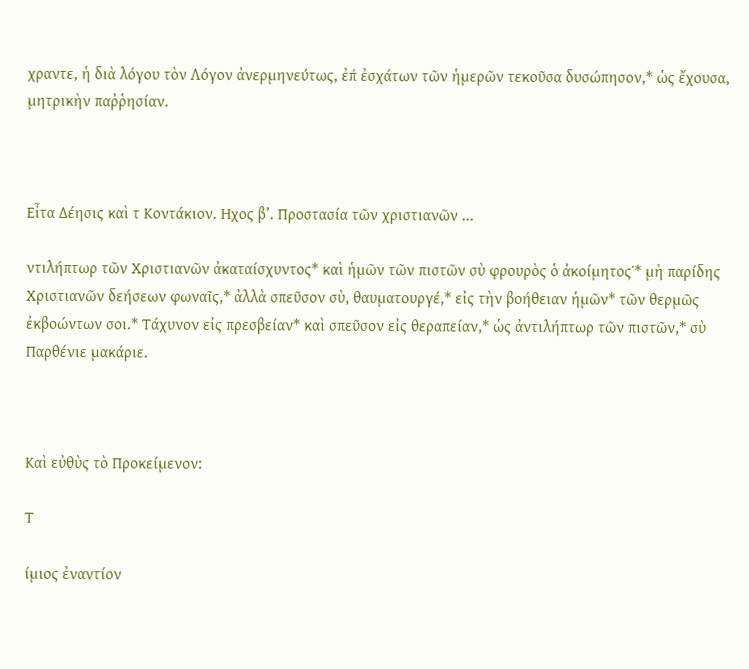χραντε, ἡ διὰ λόγου τὸν Λόγον ἀνερμηνεύτως, ἐπ̉ ἐσχάτων τῶν ἡμερῶν τεκοῦσα δυσώπησον,* ὡς ἔχουσα, μητρικὴν παῤῥησίαν.



Εἶτα Δέησις καὶ τ Κοντάκιον. Ηχος β’. Προστασία τῶν χριστιανῶν ...

ντιλήπτωρ τῶν Χριστιανῶν ἀκαταίσχυντος* καὶ ἡμῶν τῶν πιστῶν σὺ φρουρὸς ὁ ἀκοίμητος˙* μὴ παρίδης Χριστιανῶν δεήσεων φωναῖς,* ἀλλὰ σπεῦσον σὺ, θαυματουργέ,* εἰς τὴν βοήθειαν ἡμῶν* τῶν θερμῶς ἐκβοώντων σοι.* Τάχυνον εἰς πρεσβείαν* καὶ σπεῦσον εἰς θεραπείαν,* ὡς ἀντιλήπτωρ τῶν πιστῶν,* σὺ Παρθένιε μακάριε.



Καὶ εὐθὺς τὸ Προκείμενον:

Τ

ίμιος ἐναντίον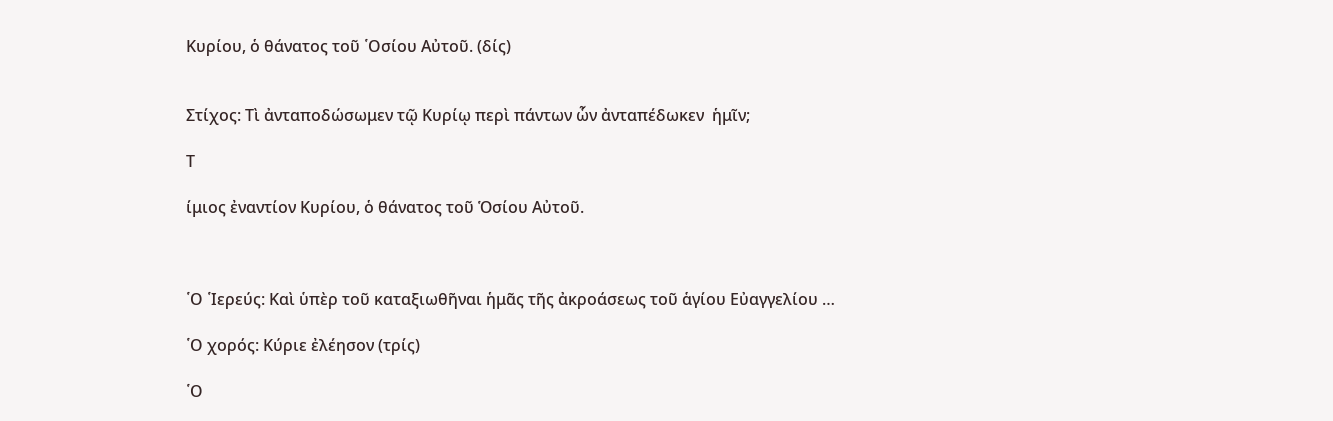Κυρίου, ὁ θάνατος τοῦ ῾Οσίου Αὐτοῦ. (δίς)


Στίχος: Τὶ ἀνταποδώσωμεν τῷ Κυρίῳ περὶ πάντων ὧν ἀνταπέδωκεν  ἡμῖν;

Τ

ίμιος ἐναντίον Κυρίου, ὁ θάνατος τοῦ Ὁσίου Αὐτοῦ.



῾Ο ῾Ιερεύς: Καὶ ὑπὲρ τοῦ καταξιωθῆναι ἡμᾶς τῆς ἀκροάσεως τοῦ ἁγίου Εὐαγγελίου …

῾Ο χορός: Κύριε ἐλέησον (τρίς)

῾Ο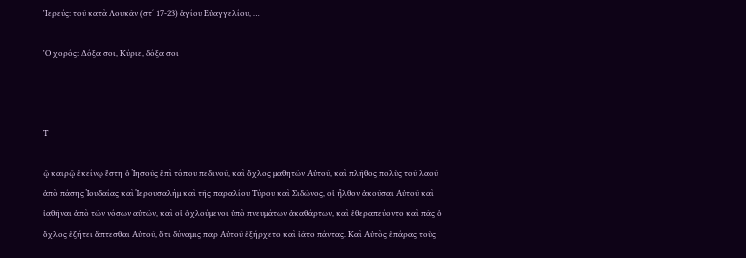῾Ιερεύς: τοῦ κατὰ Λουκᾶν (στ΄ 17-23) ἁγίου Εὐαγγελίου, …

῾Ο χορός: Δόξα σοι, Κύριε, δόξα σοι



Τ

ῷ καιρῷ ἐκείνῳ ἔστη ὁ Ἰησοῦς ἐπὶ τόπου πεδινοῦ, καὶ ὄχλος μαθητῶν Αὐτοῦ, καὶ πλῆθος πολὺς τοῦ λαοῦ ἀπὸ πάσης Ἰουδαίας καὶ Ἱερουσαλὴμ καὶ τῆς παραλίου Τύρου καὶ Σιδῶνος, οἱ ἦλθον ἀκοῦσαι Αὐτοῦ καὶ ἰαθῆναι ἀπὸ τῶν νόσων αὐτῶν, καὶ οἱ ὀχλούμενοι ὑπὸ πνευμάτων ἀκαθάρτων, καὶ ἐθεραπεύοντο καὶ πᾶς ὁ ὄχλος ἐζήτει ἄπτεσθαι Αὐτοῦ, ὅτι δύναμις παρ Αὐτοῦ ἐξήρχετο καὶ ἰᾶτο πάντας. Καὶ Αὐτὸς ἐπάρας τοὺς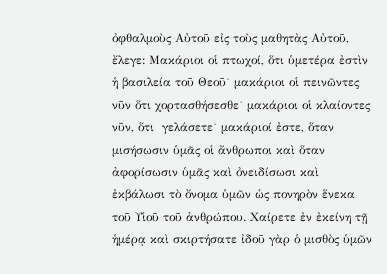ὀφθαλμοὺς Αὐτοῦ εἰς τοὺς μαθητὰς Αὐτοῦ, ἔλεγε: Μακάριοι οἱ πτωχοί, ὅτι ὑμετέρα ἐστὶν ἡ βασιλεία τοῦ Θεοῦ˙ μακάριοι οἱ πεινῶντες νῦν ὅτι χορτασθήσεσθε˙ μακάριοι οἱ κλαίοντες νῦν, ὅτι  γελάσετε˙ μακάριοί ἐστε, ὅταν μισήσωσιν ὑμᾶς οἱ ἄνθρωποι καὶ ὅταν ἀφορίσωσιν ὑμᾶς καὶ ὀνειδίσωσι καὶ ἐκβάλωσι τὸ ὄνομα ὑμῶν ὡς πονηρὸν ἕνεκα τοῦ Υἱοῦ τοῦ ἀνθρώπου. Χαίρετε ἐν ἐκείνη τῇ ἡμέρᾳ καὶ σκιρτήσατε ἰδοῦ γὰρ ὁ μισθὸς ὑμῶν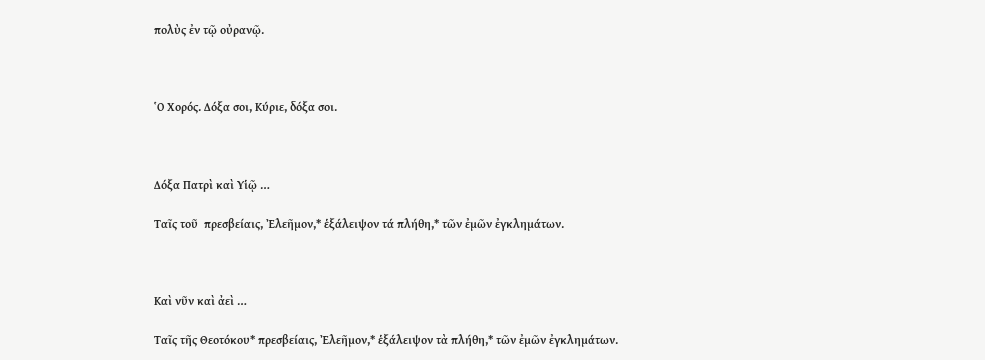πολὺς ἐν τῷ οὐρανῷ.



῾Ο Χορός. Δόξα σοι, Κύριε, δόξα σοι.



Δόξα Πατρὶ καὶ Υἱῷ …

Ταῖς τοῦ  πρεσβείαις, Ἐλεῆμον,* ἑξάλειψον τά πλήθη,* τῶν ἐμῶν ἐγκλημάτων.



Καὶ νῦν καὶ ἀεὶ …

Ταῖς τῆς Θεοτόκου* πρεσβείαις, Ἐλεῆμον,* ἑξάλειψον τὰ πλήθη,* τῶν ἐμῶν ἐγκλημάτων.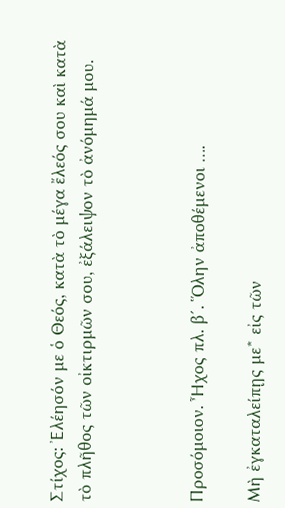Στίχος: Ἐλέησόν με ὁ Θεός, κατὰ τὸ μέγα ἔλεός σου καὶ κατὰ τὸ πλῆθος τῶν οἰκτιρμῶν σου, ἐξάλειψον τὸ ἀνόμημά μου.



Προσόμοιον. Ἦχος πλ. β´. Ὅλην ἀποθέμενοι ….

Μὴ ἐγκαταλείπῃς με* εἰς τῶν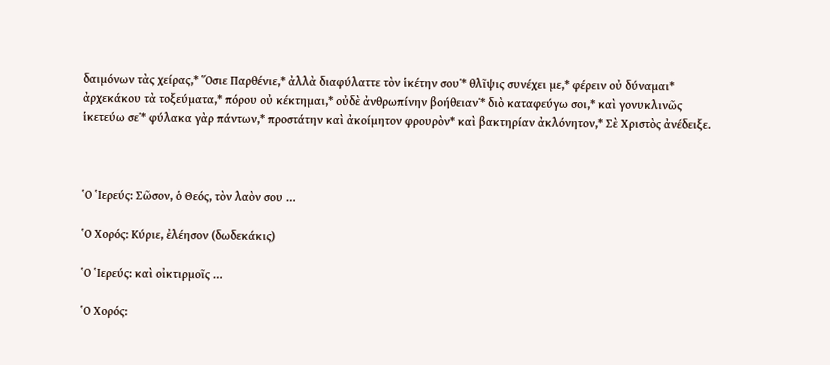δαιμόνων τὰς χείρας,* ῞Οσιε Παρθένιε,* ἀλλὰ διαφύλαττε τὸν ἱκέτην σου˙* θλῖψις συνέχει με,* φέρειν οὐ δύναμαι* ἀρχεκάκου τὰ τοξεύματα,* πόρου οὐ κέκτημαι,* οὐδὲ ἀνθρωπίνην βοήθειαν˙* διὸ καταφεύγω σοι,* καὶ γονυκλινῶς ἱκετεύω σε˙* φύλακα γὰρ πάντων,* προστάτην καὶ ἀκοίμητον φρουρὸν* καὶ βακτηρίαν ἀκλόνητον,* Σὲ Χριστὸς ἀνέδειξε.



῾Ο ῾Ιερεύς: Σῶσον, ὁ Θεός, τὸν λαὸν σου …

῾Ο Χορός: Κύριε, ἐλέησον (δωδεκάκις)

῾Ο ῾Ιερεύς: καὶ οἰκτιρμοῖς …

῾Ο Χορός: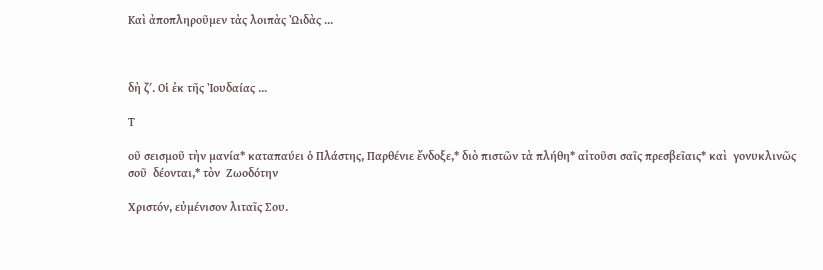Καὶ ἀποπληροῦμεν τὰς λοιπὰς ᾨδὰς ...



δὴ ζʹ. Οἱ ἐκ τῆς Ἰουδαίας ...

Τ

οῦ σεισμοῦ τὴν μανία* καταπαύει ὁ Πλάστης, Παρθένιε ἔνδοξε,* διὸ πιστῶν τὰ πλήθη* αἰτοῦσι σαῖς πρεσβεῖαις* καὶ  γονυκλινῶς σοῦ  δέονται,* τὸν  Ζωοδότην

Χριστόν, εὐμένισον λιταῖς Σου.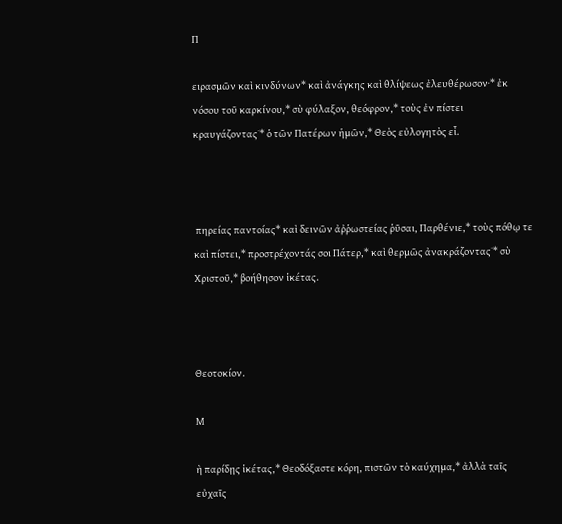Π

ειρασμῶν καὶ κινδύνων* καὶ ἀνάγκης καὶ θλίψεως ἐλευθέρωσον·* ἐκ νόσου τοῦ καρκίνου,* σὺ φύλαξον, θεόφρον,* τοὺς ἐν πίστει κραυγάζοντας˙* ὁ τῶν Πατέρων ἡμῶν,* Θεὸς εὐλογητὸς εἶ.



 πηρείας παντοίας* καὶ δεινῶν ἀῤῥωστείας ῥῦσαι, Παρθένιε,* τοὺς πόθῳ τε καὶ πίστει,* προστρέχοντάς σοι Πάτερ,* καὶ θερμῶς ἀνακράζοντας˙* σὺ Χριστοῦ,* βοήθησον ἱκέτας.



Θεοτοκίον.

Μ

ὴ παρίδῃς ἱκέτας,* Θεοδόξαστε κόρη, πιστῶν τὸ καύχημα,* ἀλλὰ ταῖς εὐχαῖς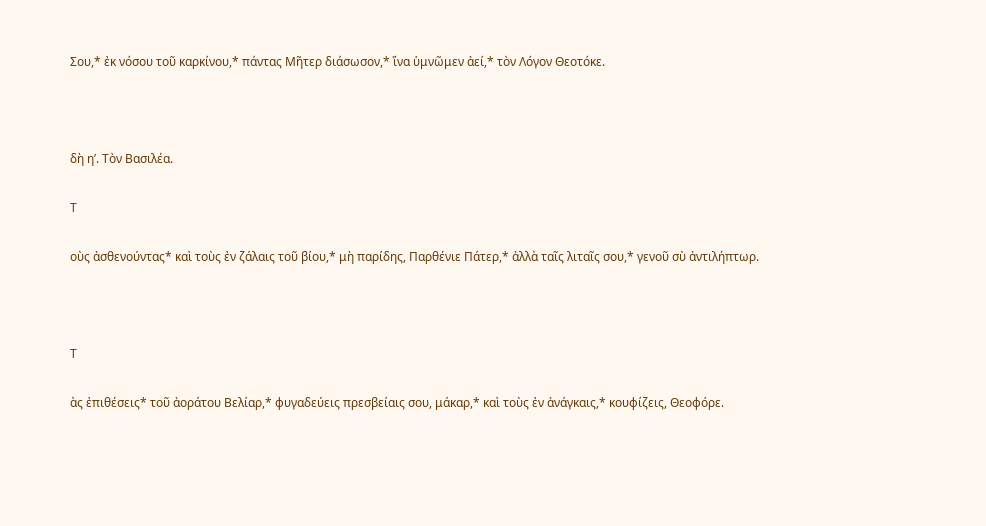Σου,* ἐκ νόσου τοῦ καρκίνου,* πάντας Μῆτερ διάσωσον,* ἵνα ὑμνῶμεν ἀεί,* τὸν Λόγον Θεοτόκε.



δὴ ηʹ. Τὸν Βασιλέα.

Τ

οὺς ἀσθενούντας* καὶ τοὺς ἐν ζάλαις τοῦ βίου,* μὴ παρίδης, Παρθένιε Πάτερ,* ἀλλὰ ταῖς λιταῖς σου,* γενοῦ σὺ ἀντιλήπτωρ.



Τ

ὰς ἐπιθέσεις* τοῦ ἀοράτου Βελίαρ,* φυγαδεύεις πρεσβείαις σου, μάκαρ,* καὶ τοὺς ἐν ἀνάγκαις,* κουφίζεις, Θεοφόρε.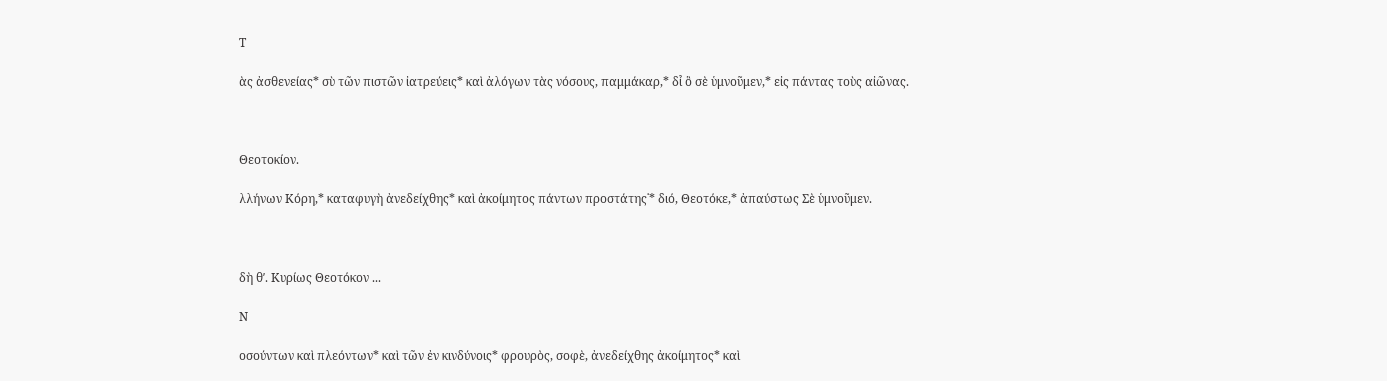Τ

ὰς ἀσθενείας* σὺ τῶν πιστῶν ἰατρεύεις* καὶ ἀλόγων τὰς νόσους, παμμάκαρ,* δι̉ ὃ σὲ ὑμνοῦμεν,* εἰς πάντας τοὺς αἰῶνας.



Θεοτοκίον.

λλήνων Κόρη,* καταφυγὴ ἀνεδείχθης* καὶ ἀκοίμητος πάντων προστάτης˙* διό, Θεοτόκε,* ἀπαύστως Σὲ ὑμνοῦμεν.



δὴ θʹ. Κυρίως Θεοτόκον ...

Ν

οσούντων καὶ πλεόντων* καὶ τῶν ἐν κινδύνοις* φρουρὸς, σοφὲ, ἀνεδείχθης ἀκοίμητος* καὶ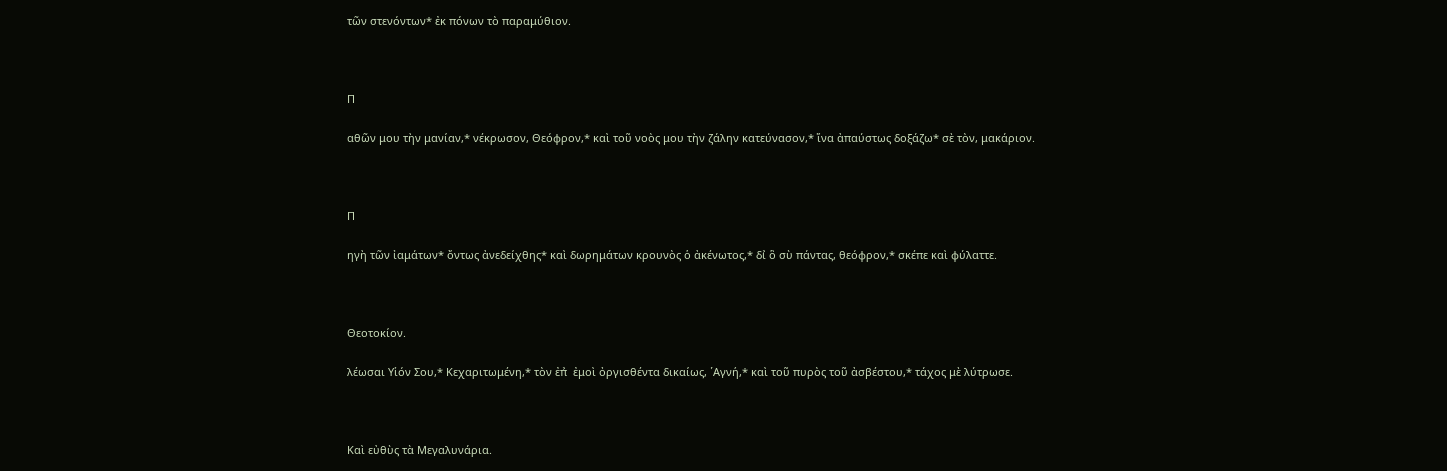τῶν στενόντων* ἐκ πόνων τὸ παραμύθιον.



Π

αθῶν μου τὴν μανίαν,* νέκρωσον, Θεόφρον,* καὶ τοῦ νοὸς μου τὴν ζάλην κατεύνασον,* ἵνα ἀπαύστως δοξάζω* σὲ τὸν, μακάριον.



Π

ηγὴ τῶν ἰαμάτων* ὄντως ἀνεδείχθης* καὶ δωρημάτων κρουνὸς ὁ ἀκένωτος,* δι̉ ὃ σὺ πάντας, θεόφρον,* σκέπε καὶ φύλαττε.



Θεοτοκίον.

λέωσαι Υἱόν Σου,* Κεχαριτωμένη,* τὸν ἐπ̉  ἐμοὶ ὀργισθέντα δικαίως, ῾Αγνή,* καὶ τοῦ πυρὸς τοῦ ἀσβέστου,* τάχος μὲ λύτρωσε.



Καὶ εὐθὺς τὰ Μεγαλυνάρια.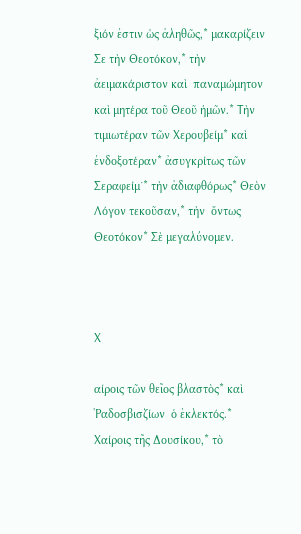ξιόν ἐστιν ὡς ἀληθῶς,* μακαρίζειν Σε τὴν Θεοτόκον,* τὴν ἀειμακάριστον καὶ  παναμώμητον καὶ μητέρα τοῦ Θεοῦ ἡμῶν.* Τὴν τιμιωτέραν τῶν Χερουβείμ* καὶ ἐνδοξοτέραν* ἀσυγκρίτως τῶν Σεραφείμ˙* τὴν ἀδιαφθόρως* Θεὸν Λόγον τεκοῦσαν,* τὴν  ὄντως Θεοτόκον* Σὲ μεγαλύνομεν.



Χ

αίροις τῶν θεῖος βλαστὸς* καὶ Ῥαδοσβισζίων  ὁ ἐκλεκτός.* Χαίροις τῆς Δουσίκου,* τὸ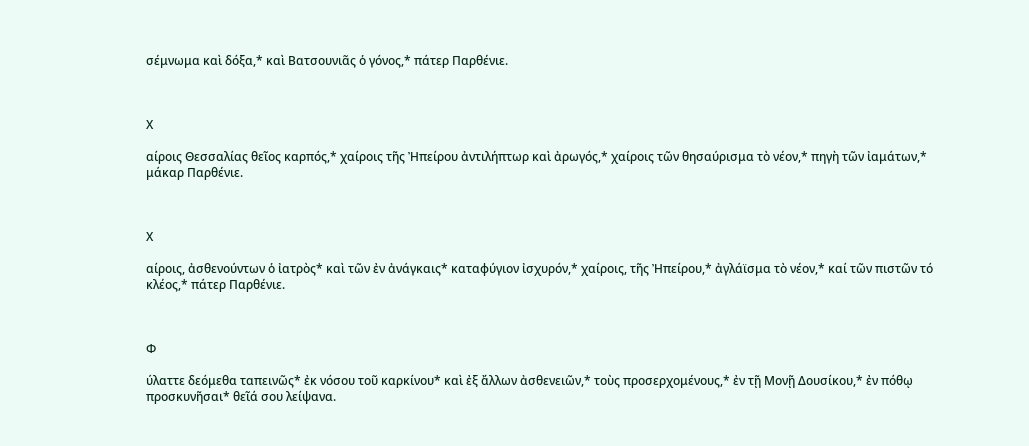σέμνωμα καὶ δόξα,* καὶ Βατσουνιᾶς ὁ γόνος,* πάτερ Παρθένιε.



Χ

αίροις Θεσσαλίας θεῖος καρπός,* χαίροις τῆς Ἠπείρου ἀντιλήπτωρ καὶ ἀρωγός,* χαίροις τῶν θησαύρισμα τὸ νέον,* πηγὴ τῶν ἰαμάτων,* μάκαρ Παρθένιε.



Χ

αίροις, ἀσθενούντων ὁ ἰατρὸς* καὶ τῶν ἐν ἀνάγκαις* καταφύγιον ἰσχυρόν,* χαίροις, τῆς Ἠπείρου,* ἀγλάϊσμα τὸ νέον,* καί τῶν πιστῶν τό κλέος,* πάτερ Παρθένιε.



Φ

ύλαττε δεόμεθα ταπεινῶς* ἐκ νόσου τοῦ καρκίνου* καὶ ἐξ ἄλλων ἀσθενειῶν,* τοὺς προσερχομένους,* ἐν τῇ Μονῇ Δουσίκου,* ἐν πόθῳ προσκυνῆσαι* θεῖά σου λείψανα.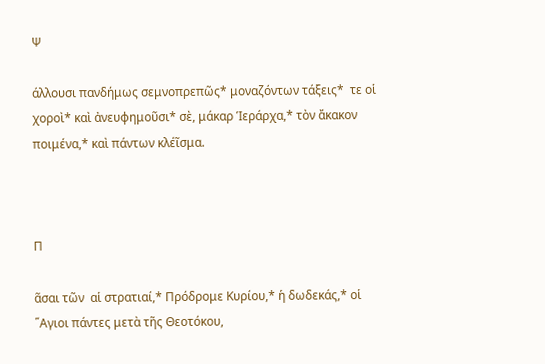Ψ

άλλουσι πανδήμως σεμνοπρεπῶς* μοναζόντων τάξεις*  τε οἱ χοροὶ* καὶ ἀνευφημοῦσι* σὲ, μάκαρ Ἱεράρχα,* τὸν ἄκακον ποιμένα,* καὶ πάντων κλέῖσμα.



Π

ᾶσαι τῶν  αἱ στρατιαί,* Πρόδρομε Κυρίου,* ἡ δωδεκάς,* οἱ ῞Αγιοι πάντες μετὰ τῆς Θεοτόκου,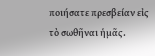ποιήσατε πρεσβείαν εἰς τὸ σωθῆναι ἡμᾶς.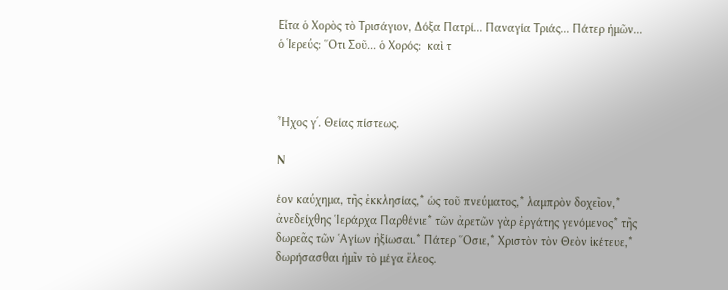Εἶτα ὁ Χορὸς τὸ Τρισάγιον, Δόξα Πατρί... Παναγία Τριάς... Πάτερ ἡμῶν... ὁ Ἱερεύς: ῞Οτι Σοῦ... ὁ Χορός:  καὶ τ



῏Ηχος γʹ. Θείας πίστεως.

Ν

έον καύχημα, τῆς ἐκκλησίας,* ὡς τοῦ πνεύματος,* λαμπρὸν δοχεῖον,* ἀνεδείχθης ῾Ιεράρχα Παρθένιε* τῶν ἀρετῶν γὰρ ἐργάτης γενόμενος* τῆς δωρεᾶς τῶν ῾Αγίων ἠξίωσαι.* Πάτερ ῞Οσιε,* Χριστὸν τὸν Θεὸν ἱκέτευε,* δωρήσασθαι ἡμῖν τὸ μέγα ἔλεος.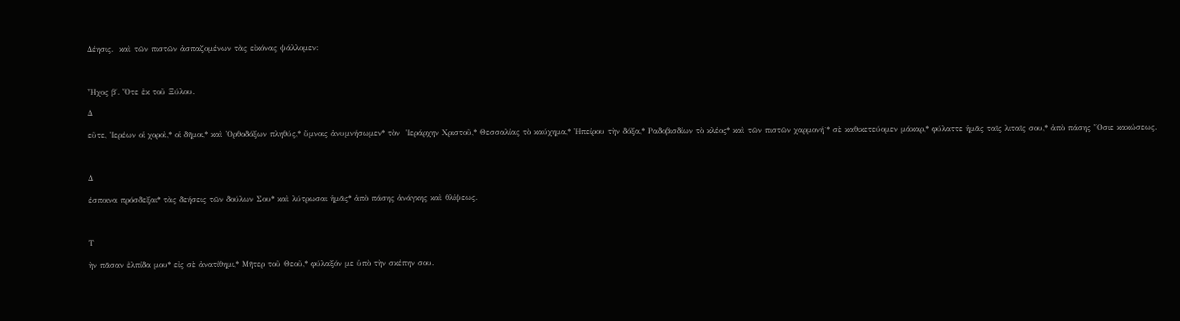Δέησις.  καὶ τῶν πιστῶν ἀσπαζομένων τὰς εἰκόνας ψάλλομεν:



Ἦχος β΄. Ὅτε ἐκ τοῦ Ξύλου.

Δ

εῦτε, Ἱερέων οἱ χοροὶ,* οἱ δῆμοι,* καὶ Ὀρθοδόξων πληθύς,* ὕμνοις ἀνυμνήσωμεν* τὸν  Ἱεράρχην Χριστοῦ,* Θεσσαλίας τὸ καύχημα,* Ἠπείρου τὴν δόξα,* Ραδοβισδίων τὸ κλέος* καὶ τῶν πιστῶν χαρμονή˙* σὲ καθικετεύομεν μάκαρ,* φύλαττε ἡμᾶς ταῖς λιταῖς σου,* ἀπὸ πάσης ῞Οσιε κακώσεως.



Δ

έσποινα πρόσδεξαι* τὰς δεήσεις τῶν δούλων Σου* καὶ λύτρωσαι ἡμᾶς* ἀπὸ πάσης ἀνάγκης καὶ θλίψεως.



Τ

ὴν πᾶσαν ἐλπίδα μου* εἰς σὲ ἀνατίθημι,* Μῆτερ τοῦ Θεοῦ,* φύλαξόν με ὑπὸ τὴν σκέπην σου.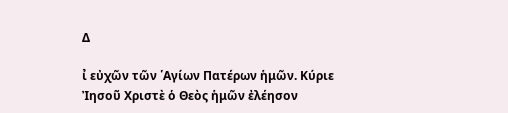Δ

ι̉ εὐχῶν τῶν ῾Αγίων Πατέρων ἡμῶν. Κύριε Ἰησοῦ Χριστὲ ὁ Θεὸς ἡμῶν ἐλέησον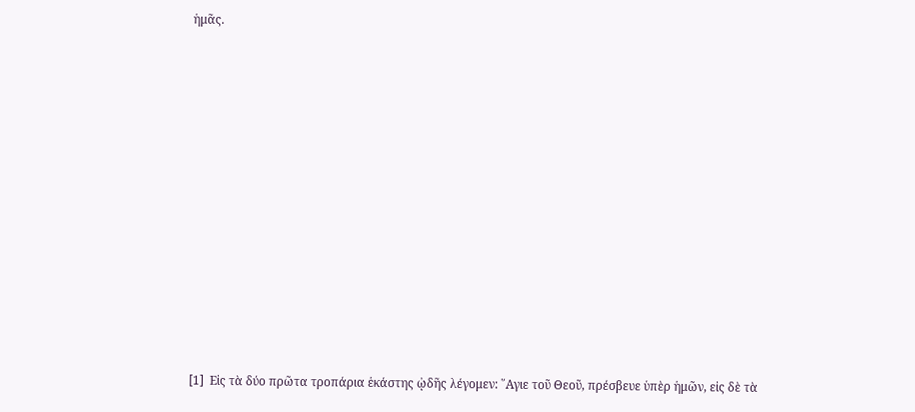ἡμᾶς.













[1]  Εἰς τὰ δύο πρῶτα τροπάρια ἑκάστης ᾠδῆς λέγομεν: ῞Αγιε τοῦ Θεοῦ, πρέσβευε ὑπὲρ ἡμῶν, εἰς δὲ τὰ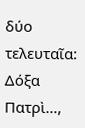δύο τελευταῖα: Δόξα Πατρὶ…,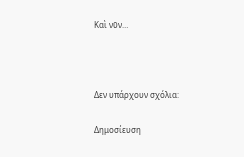Καὶ νῦν…



Δεν υπάρχουν σχόλια:

Δημοσίευση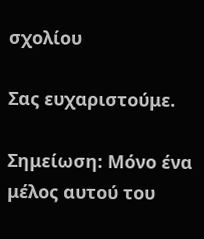σχολίου

Σας ευχαριστούμε.

Σημείωση: Μόνο ένα μέλος αυτού του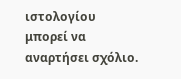ιστολογίου μπορεί να αναρτήσει σχόλιο.